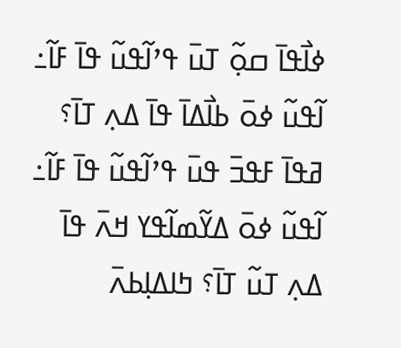ߦߊ߯ߟߊ߫ ߛߋ߲߬ ߠߎ߫ ߟߴߊ߬ߟߎ߬ ߟߊ߫ ߓߊ߬߸ ߊ߬ߟߎ߬ ߦߋ߫ ߕߊ߯ߡߊ߫ ߟߊ߫ ߡߍ߲ ߠߊ߫؟ ߥߟߊ߫ ߓߟߏ߫ ߟߎ߫ ߟߴߊ߬ߟߎ߬ ߟߊ߫ ߓߊ߬߸ ߊ߬ߟߎ߬ ߦߋ߫ ߡߌ߬ߘߊ߬ߟߌ ߞߍ߫ ߟߊ߫ ߡߍ߲ ߠߎ߬ ߠߊ߫؟ ߤߊߡߊ߲ߕߍ߫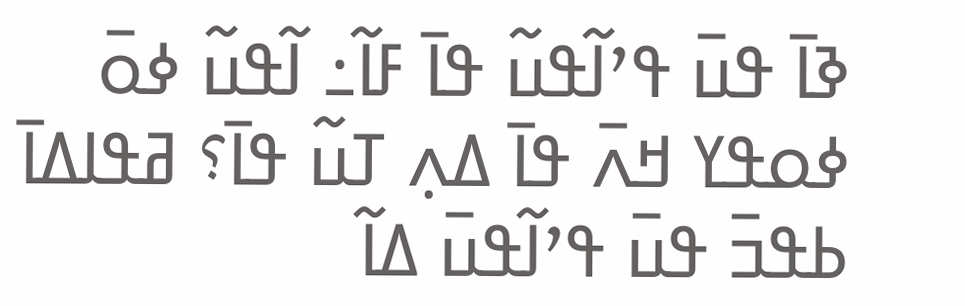ߢߊ߫ ߟߎ߫ ߟߴߊ߬ߟߎ߬ ߟߊ߫ ߓߊ߬߸ ߊ߬ߟߎ߬ ߦߋ߫ ߦߋߟߌ ߞߍ߫ ߟߊ߫ ߡߍ߲ ߠߎ߬ ߟߊ߫؟ ߥߟߊߡߊ߫ ߕߟߏ߫ ߟߎ߫ ߟߴߊ߬ߟߎ߫ ߡߊ߬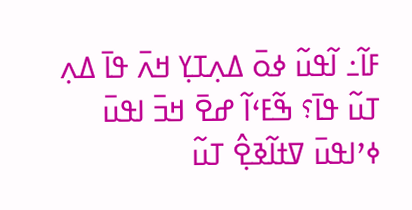ߓߊ߬߸ ߊ߬ߟߎ߬ ߦߋ߫ ߡߍ߲ߠߌ߲ ߞߍ߫ ߟߊ߫ ߡߍ߲ ߠߎ߬ ߟߊ߫؟ ߒ߬ߓߵߊ߬ ߝߐ߫ ߞߏ߫ ߊߟߎ߫ ߦߴߊߟߎ߫ ߜߙߊ߬ߢߐ߲߮ ߠߎ߬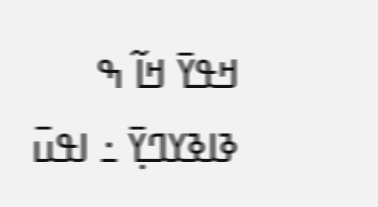ߞߟߌ߫ ߞߊ߬ ߒ ߢߊߢߌߣߌ߲߫ ߸ ߊߟߎ߫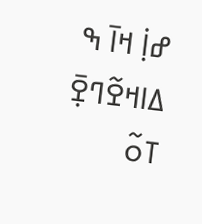ߝߊ߲߭ ߞߊ߫ ߒ ߡߊߞߐ߬ߣߐ߲߫ ߠߋ߬